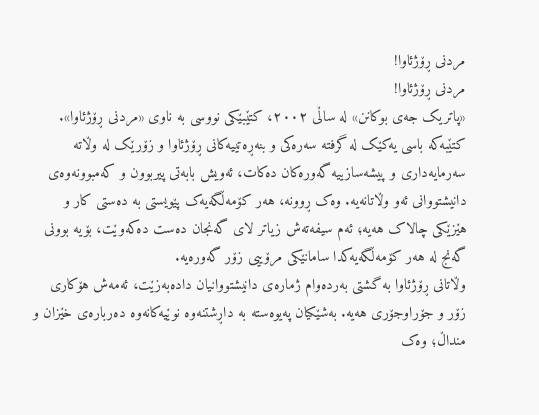مردنی ڕۆژئاوا!
مردنی ڕۆژئاوا!
«پاتریک جەی بوکانن» لە ساڵی ٢٠٠٢، کتێبێکی نووسی بە ناوی «مردنی ڕۆژئاوا». کتێبەکە باسی یەکێک لە گرفتە سەرەکی و بنەڕەتییەکانی ڕۆژئاوا و زۆرێک لە وڵاتە سەرمایەداری و پیشەسازییە گەورەکان دەکات، ئەویش بابەتی پیربوون و کەمبوونەوەی دانیشتووانی ئەو وڵاتانەیە. وەک ڕوونە، هەر کۆمەڵگەیەک پێویستی بە دەستی کار و هێزێکی چالاک هەیە؛ ئەم سیفەتەش زیاتر لای گەنجان دەست دەکەوێت، بۆیە بوونی گەنج لە هەر کۆمەڵگەیەکدا سامانێکی مرۆییی زۆر گەورەیە.
وڵاتانی ڕۆژئاوا بە گشتی بەردەوام ژمارەی دانیشتووانیان دادەبەزێت، ئەمەش هۆکاری زۆر و جۆراوجۆری هەیە. بەشێکیان پەیوەستە بە داڕشتنەوە نوێیەکانەوە دەربارەی خێزان و منداڵ؛ وەک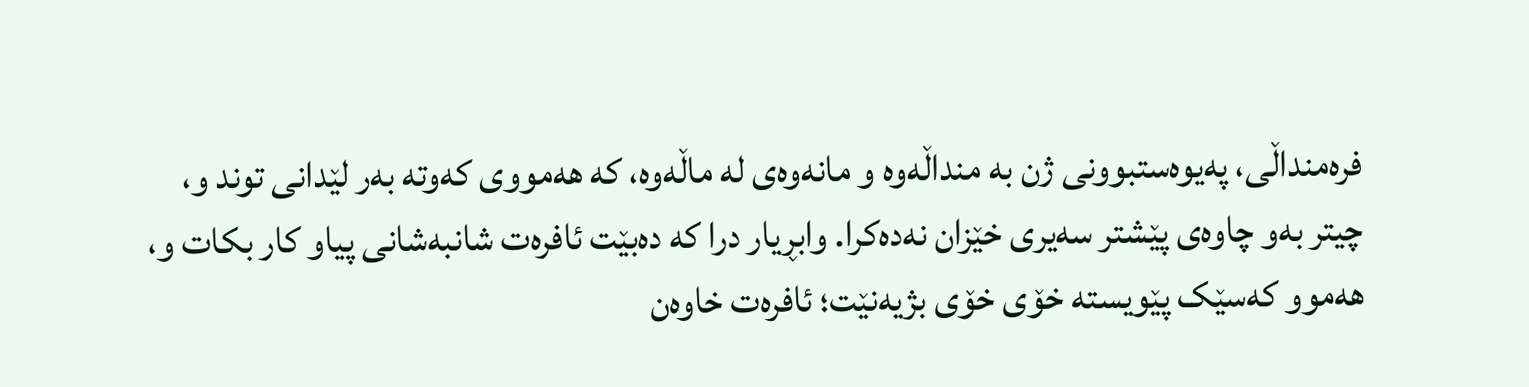فرەمنداڵی، پەیوەستبوونی ژن بە منداڵەوە و مانەوەی لە ماڵەوە، کە هەمووی کەوتە بەر لێدانی توند و، چیتر بەو چاوەی پێشتر سەیری خێزان نەدەکرا. وابڕیار درا کە دەبێت ئافرەت شانبەشانی پیاو کار بکات و، هەموو کەسێک پێویستە خۆی خۆی بژیەنێت؛ ئافرەت خاوەن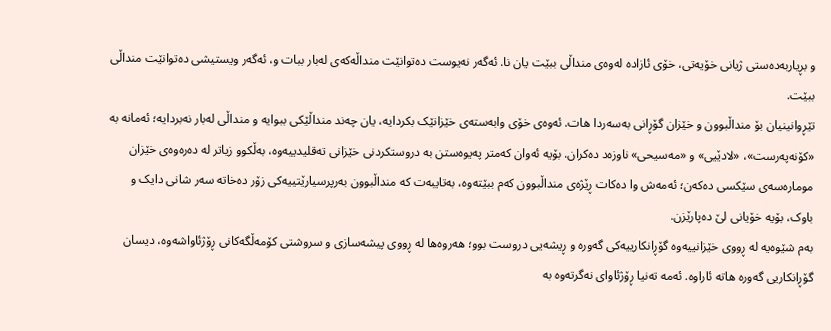و بڕیاربەدەستی ژیانی خۆیەتی، خۆی ئازادە لەوەی منداڵی ببێت یان نا. ئەگەر نەیوست دەتوانێت منداڵەکەی لەبار ببات و، ئەگەر ویستیشی دەتوانێت منداڵی ببێت.
تێڕوانینیان بۆ منداڵبوون و خێزان گۆڕانی بەسەردا هات. ئەوەی خۆی وابەستەی خێزانێک بکردایە، یان چەند منداڵێکی ببوایە و منداڵی لەبار نەبردایە؛ ئەمانە بە «کۆنەپەرست»، «لادێیی» و «مەسیحی» ناوزەد دەکران. بۆیە ئەوان کەمتر پەیوەستن بە دروستکردنی خێزانی تەقلیدییەوە، بەڵکوو زیاتر لە دەرەوەی خێزان مومارەسەی سێکسی دەکەن؛ ئەمەش وا دەکات ڕێژەی منداڵبوون کەم ببێتەوە، بەتایبەت کە منداڵبوون بەرپرسیارێتییەکی زۆر دەخاتە سەر شانی دایک و باوک، بۆیە خۆیانی لێ دەپارێزن.
بەم شێوەیە لە ڕووی خێزانییەوە گۆڕانکارییەکی گەورە و ڕیشەیی دروست بوو؛ هەروەها لە ڕووی پیشەسازی و سروشتی کۆمەڵگەکانی ڕۆژئاواشەوە، دیسان گۆڕانکاریی گەورە هاتە ئاراوە. ئەمە تەنیا ڕۆژئاوای نەگرتەوە بە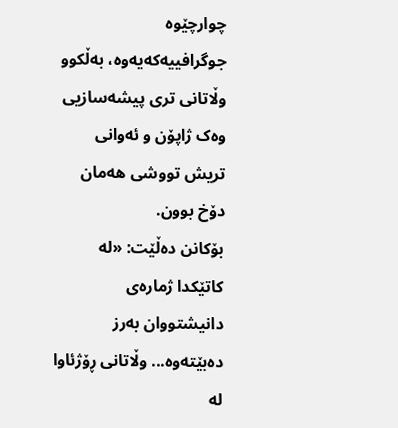چوارچێوە جوگرافییەکەیەوە، بەڵکوو وڵاتانی تری پیشەسازیی وەک ژاپۆن و ئەوانی تریش تووشی هەمان دۆخ بوون.
بۆکانن دەڵێت: «لە کاتێکدا ژمارەی دانیشتووان بەرز دەبێتەوە... وڵاتانی ڕۆژئاوا لە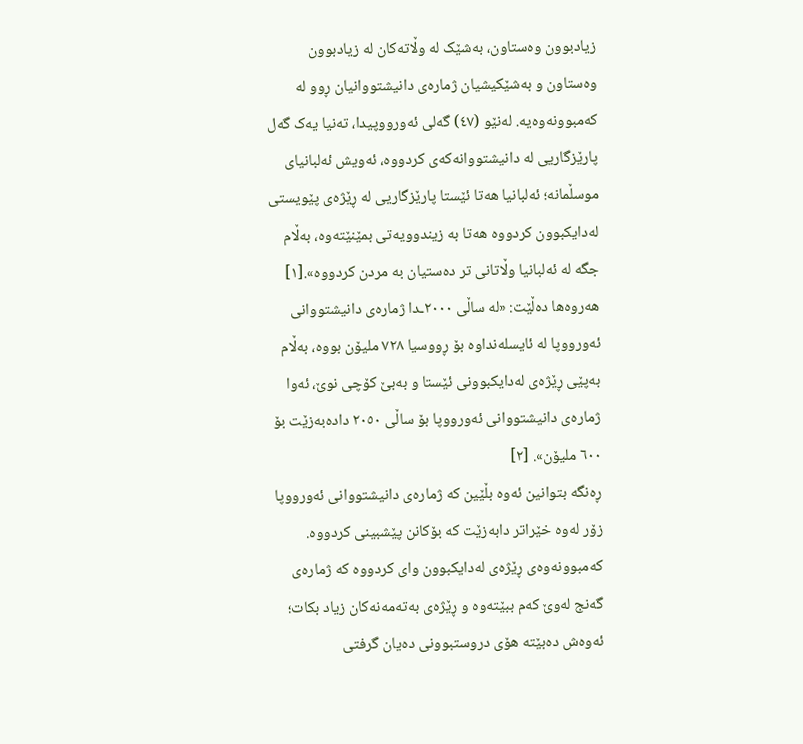زیادبوون وەستاون، بەشێک لە وڵاتەکان لە زیادبوون وەستاون و بەشێکیشیان ژمارەی دانیشتووانیان ڕوو لە کەمبوونەوەیە. لەنێو (٤٧) گەلی ئەورووپیدا، تەنیا یەک گەل پارێزگاریی لە دانیشتووانەکەی کردووە، ئەویش ئەلبانیای موسڵمانە؛ ئەلبانیا هەتا ئێستا پارێزگاریی لە ڕێژەی پێویستی لەدایکبوون کردووە هەتا بە زیندوویەتی بمێنێتەوە، بەڵام جگە لە ئەلبانیا وڵاتانی تر دەستیان بە مردن کردووە».[١]
هەروەها دەڵێت: «لە ساڵی ٢٠٠٠ـدا ژمارەی دانیشتووانی ئەورووپا لە ئایسلەنداوە بۆ ڕووسیا ٧٢٨ ملیۆن بووە، بەڵام بەپێی ڕێژەی لەدایکبوونی ئێستا و بەبێ کۆچی نوێ، ئەوا ژمارەی دانیشتووانی ئەورووپا بۆ ساڵی ٢٠٥٠ دادەبەزێت بۆ ٦٠٠ ملیۆن». [٢]
ڕەنگە بتوانین ئەوە بڵێین کە ژمارەی دانیشتووانی ئەورووپا زۆر لەوە خێراتر دابەزێت کە بۆکانن پێشبینی کردووە. کەمبوونەوەی ڕێژەی لەدایکبوون وای کردووە کە ژمارەی گەنج لەوێ کەم ببێتەوە و ڕێژەی بەتەمەنەکان زیاد بکات؛ ئەوەش دەبێتە هۆی دروستبوونی دەیان گرفتی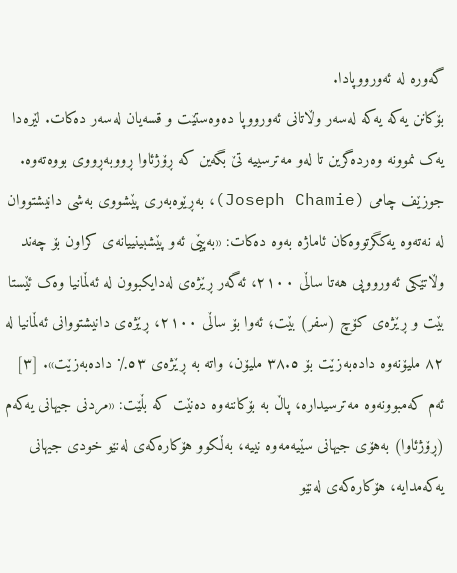گەورە لە ئەورووپادا.
بۆکانن یەکە یەکە لەسەر وڵاتانی ئەورووپا دەوەستێت و قسەیان لەسەر دەکات. لێرەدا یەک نموونە وەردەگرین تا لەو مەترسییە تێ بگەین کە ڕۆژئاوا ڕووبەڕووی بووەتەوە. جوزێف چامی (Joseph Chamie)، بەڕێوەبەری پێشووی بەشی دانیشتووان لە نەتەوە یەکگرتووەکان ئاماژە بەوە دەکات: «بەپێی ئەو پێشبینییانەی کراون بۆ چەند وڵاتێکی ئەورووپی هەتا ساڵی ٢١٠٠، ئەگەر ڕێژەی لەدایکبوون لە ئەڵمانیا وەک ئێستا بێت و ڕێژەی کۆچ (سفر) بێت؛ ئەوا بۆ ساڵی ٢١٠٠، ڕێژەی دانیشتووانی ئەڵمانیا لە ٨٢ ملیۆنەوە دادەبەزێت بۆ ٣٨.٥ ملیۆن، واتە بە ڕێژەی ٥٣٪ دادەبەزێت». [٣]
ئەم کەمبوونەوە مەترسیدارە، پاڵ بە بۆکاننەوە دەنێت کە بڵێت: «مردنی جیهانی یەکەم (ڕۆژئاوا) بەهۆی جیهانی سێیەمەوە نییە، بەڵکوو هۆکارەکەی لەنێو خودی جیهانی یەکەمدایە، هۆکارەکەی لەنێو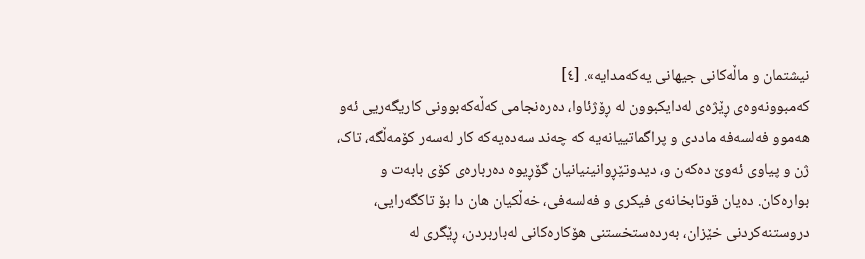نیشتمان و ماڵەکانی جیهانی یەکەمدایە». [٤]
کەمبوونەوەی ڕێژەی لەدایکبوون لە ڕۆژئاوا، دەرەنجامی کەڵەکەبوونی کاریگەریی ئەو هەموو فەلسەفە ماددی و پراگماتییانەیە کە چەند سەدەیەکە کار لەسەر کۆمەڵگە، تاک، ژن و پیاوی ئەوێ دەکەن و، دیدوتێڕوانینیانیان گۆڕیوە دەربارەی کۆی بابەت و بوارەکان. دەیان قوتابخانەی فیکری و فەلسەفی، خەڵکیان هان دا بۆ تاکگەرایی، دروستنەکردنی خێزان، بەردەستخستنی هۆکارەکانی لەباربردن، ڕێگری لە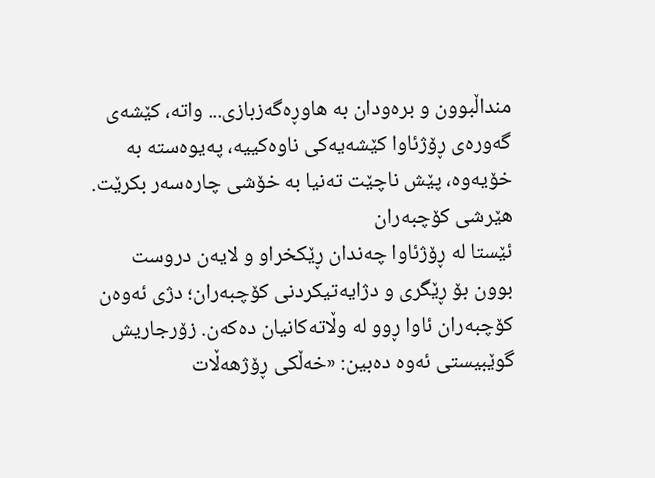منداڵبوون و برەودان بە هاوڕەگەزبازی... واتە، کێشەی گەورەی ڕۆژئاوا کێشەیەکی ناوەکییە، پەیوەستە بە خۆیەوە، پێش ناچێت تەنیا بە خۆشی چارەسەر بکرێت.
هێرشی کۆچبەران
ئێستا لە ڕۆژئاوا چەندان ڕێکخراو و لایەن دروست بوون بۆ ڕێگری و دژایەتیکردنی کۆچبەران؛ دژی ئەوەن کۆچبەران ئاوا ڕوو لە وڵاتەکانیان دەکەن. زۆرجاریش گوێبیستی ئەوە دەبین: «خەڵکی ڕۆژهەڵات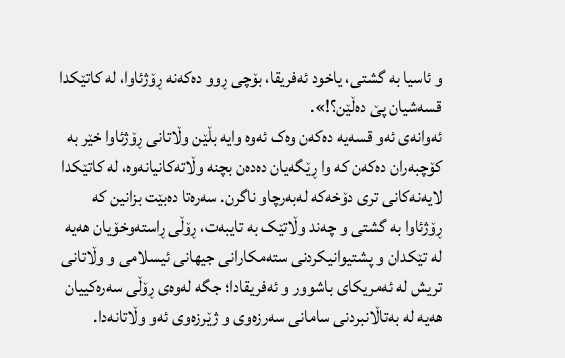و ئاسیا بە گشتی، یاخود ئەفریقا، بۆچی ڕوو دەکەنە ڕۆژئاوا، لە کاتێکدا قسەشیان پێ دەڵێن؟!».
ئەوانەی ئەو قسەیە دەکەن وەک ئەوە وایە بڵێن وڵاتانی ڕۆژئاوا خێر بە کۆچبەران دەکەن کە وا ڕێگەیان دەدەن بچنە وڵاتەکانیانەوە، لە کاتێکدا لایەنەکانی تری دۆخەکە لەبەرچاو ناگرن. سەرەتا دەبێت بزانین کە ڕۆژئاوا بە گشتی و چەند وڵاتێک بە تایبەت، ڕۆڵی ڕاستەوخۆیان هەیە لە تێکدان و پشتیوانیکردنی ستەمکارانی جیهانی ئیسلامی و وڵاتانی تریش لە ئەمریکای باشوور و ئەفریقادا؛ جگە لەوەی ڕۆڵی سەرەکییان هەیە لە بەتاڵانبردنی سامانی سەرزەوی و ژێرزەوی ئەو وڵاتانەدا.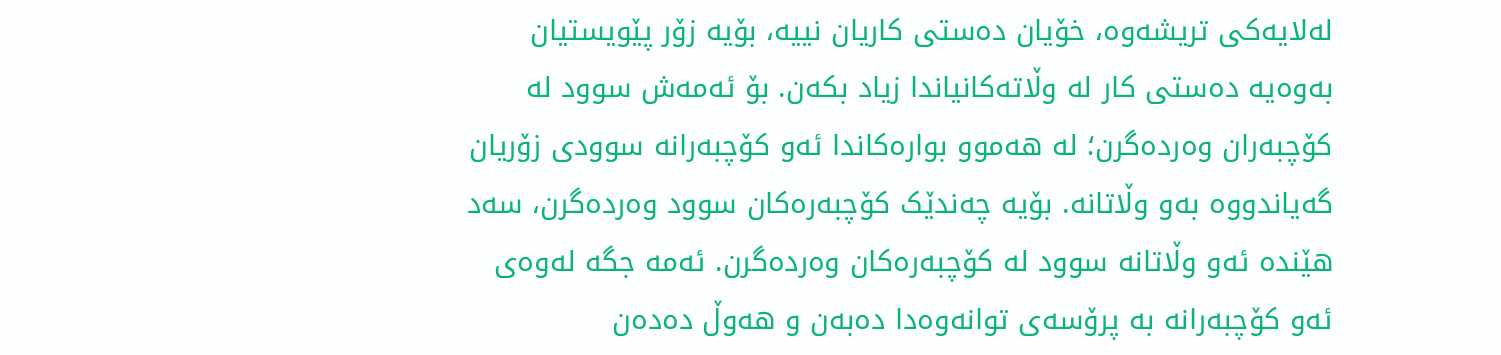لەلایەکی تریشەوە، خۆیان دەستی کاریان نییە، بۆیە زۆر پێویستیان بەوەیە دەستی کار لە وڵاتەکانیاندا زیاد بکەن. بۆ ئەمەش سوود لە کۆچبەران وەردەگرن؛ لە هەموو بوارەکاندا ئەو کۆچبەرانە سوودی زۆریان گەیاندووە بەو وڵاتانە. بۆیە چەندێک کۆچبەرەکان سوود وەردەگرن، سەد هێندە ئەو وڵاتانە سوود لە کۆچبەرەکان وەردەگرن. ئەمە جگە لەوەی ئەو کۆچبەرانە بە پرۆسەی توانەوەدا دەبەن و هەوڵ دەدەن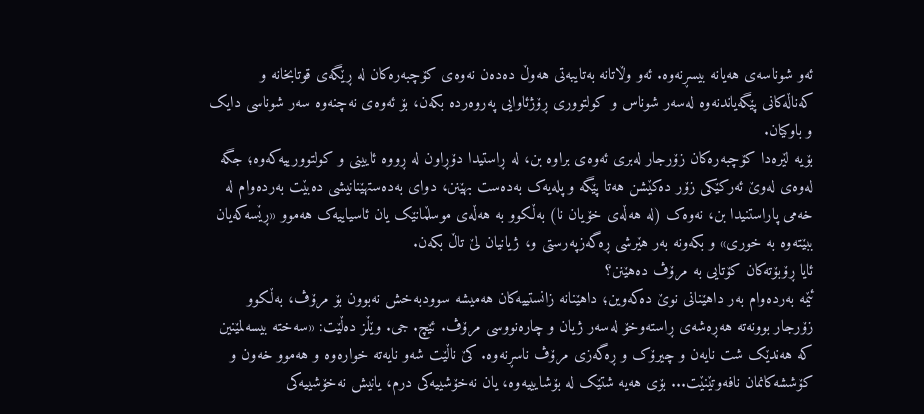ئەو شوناسەی هەیانە بیسڕنەوە. ئەو وڵاتانە بەتایبەتی هەوڵ دەدەن نەوەی کۆچبەرەکان لە ڕێگەی قوتابخانە و کەناڵەکانی پێگەیاندنەوە لەسەر شوناس و کولتووری ڕۆژئاوایی پەروەردە بکەن، بۆ ئەوەی نەچنەوە سەر شوناسی دایک و باوکیان.
بۆیە لێرەدا کۆچبەرەکان زۆرجار لەبری ئەوەی براوە بن، لە ڕاستیدا دۆڕاون لە ڕووە ئایینی و کولتوورییەکەوە؛ جگە لەوەی لەوێ ئەرکێکی زۆر دەکێشن هەتا پێگە و پلەیەک بەدەست بهێنن، دوای بەدەستهێنانیشی دەبێت بەردەوام لە خەمی پاراستنیدا بن، نەوەک (لە هەڵەی خۆیان نا) بەڵکوو بە هەڵەی موسڵمانێک یان ئاسیاییەک هەموو «ڕێسەکەیان ببێتەوە بە خوری» و بکەونە بەر هێرشی ڕەگەزپەرستی و، ژیانیان لێ تاڵ بکەن.
ئایا ڕۆبۆتەکان کۆتایی بە مرۆڤ دەهێنن؟
ئێمە بەردەوام بەر داهێنانی نوێ دەکەوین؛ داهێنانە زانستییەکان هەمیشە سوودبەخش نەبوون بۆ مرۆڤ، بەڵکوو زۆرجار بوونەتە هەڕەشەی ڕاستەوخۆ لەسەر ژیان و چارەنووسی مرۆڤ. ئێچ. جی. وێڵز دەڵێت: «سەختە بیسەلمێنین کە هەندێک شت نایەن و چیرۆک و ڕەگەزی مرۆڤ ناسڕنەوە. کێ ناڵێت شەو نایەتە خوارەوە و هەموو خەون و کۆششەکانمان نافەوتێنێت... بۆی هەیە شتێک لە بۆشایییەوە، یان نەخۆشییەکی درم، یانیش نەخۆشییەکی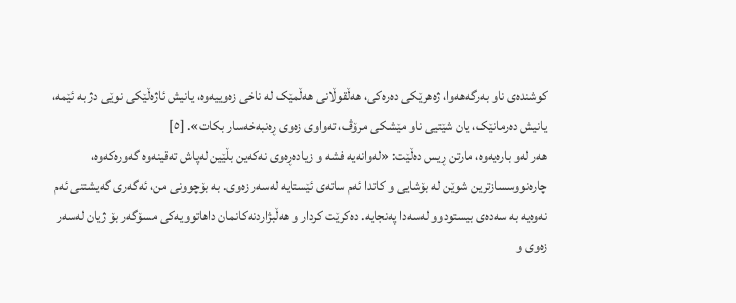کوشندەی ناو بەرگەهەوا، ژەهرێکی دەرەکی، هەڵقوڵانی هەڵمێک لە ناخی زەوییەوە، یانیش ئاژەڵێکی نوێی دژ بە ئێمە، یانیش دەرمانێک، یان شێتیی ناو مێشکی مرۆڤ، تەواوی زەوی ڕەنبەخەسار بکات». [٥]
هەر لەو بارەیەوە، مارتن ڕیس دەڵێت: «لەوانەیە فشە و زیادەڕەوی نەکەین بڵێین لەپاش تەقینەوە گەورەکەوە، چارەنووسسازترین شوێن لە بۆشایی و کاتدا ئەم ساتەی ئێستایە لەسەر زەوی. بە بۆچوونی من، ئەگەری گەیشتنی ئەم نەوەیە بە سەدەی بیستودوو لەسەدا پەنجایە. دەکرێت کردار و هەڵبژاردنەکانمان داهاتوویەکی مسۆگەر بۆ ژیان لەسەر زەوی و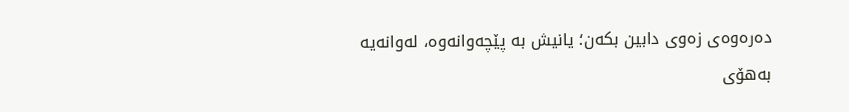دەرەوەی زەوی دابین بکەن؛ یانیش بە پێچەوانەوە، لەوانەیە بەهۆی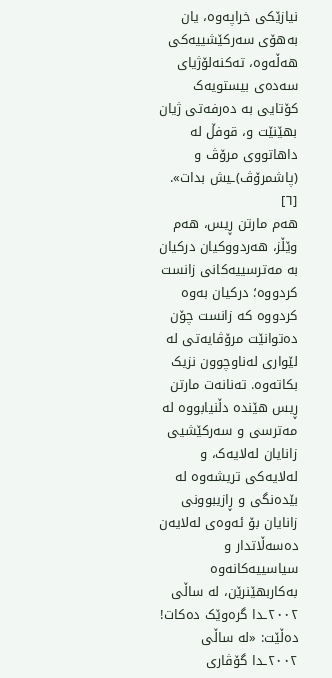نیازێکی خراپەوە، یان بەهۆی سەرکێشییەکی هەڵەوە، تەکنەلۆژیای سەدەی بیستویەک کۆتایی بە دەرفەتی ژیان بهێنێت و، قوفڵ لە داهاتووی مرۆڤ و (پاشمرۆڤ)ـیش بدات». [٦]
هەم مارتن ڕیس، هەم وێڵز، هەردووکیان درکیان بە مەترسییەکانی زانست کردووە؛ درکیان بەوە کردووە کە زانست چۆن دەتوانێت مرۆڤایەتی لە لێواری لەناوچوون نزیک بکاتەوە. تەنانەت مارتن ڕیس هێندە دڵنیابووە لە مەترسی و سەرکێشیی زانایان لەلایەک، و لەلایەکی تریشەوە لە بێدەنگی و ڕازیبوونی زانایان بۆ ئەوەی لەلایەن دەسەڵاتدار و سیاسییەکانەوە بەکاربهێنرێن، لە ساڵی ٢٠٠٢ـدا گرەوێک دەکات! دەڵێت: «لە ساڵی ٢٠٠٢ـدا گۆڤاری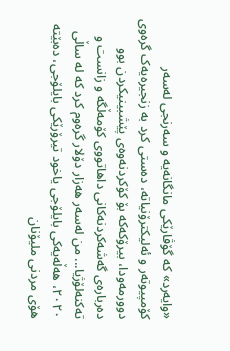«وایەرد» کە گۆڤارێکی مانگانەیە و سەرنجی لەسەر کۆمپیوتەر و ئەلیکترۆنیاتە، دەستی کرد بە زنجیرەیەک گرەوی دوورمەودا، بیرۆکەکە بۆ کۆکردنەوەی پێشبینیکردن بوو دەربارەی گەشەکردنەکانی داهاتووی کۆمەڵگە و زانست و تەکنەلۆژیا... من لەسەر هەزار دۆلار گرەوم کرد کە لە ساڵی ٢٠٢٠، هەڵەیەکی بایلۆجی یاخود تیرۆرێکی بایلۆجی، دەبێتە هۆی مردنی ملیۆنان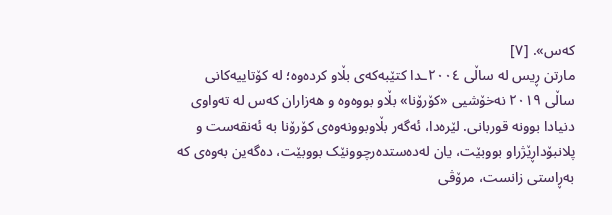کەس». [٧]
مارتن ڕیس لە ساڵی ٢٠٠٤ـدا کتێبەکەی بڵاو کردەوە؛ لە کۆتاییەکانی ساڵی ٢٠١٩ نەخۆشیی «کۆرۆنا» بڵاو بووەوە و هەزاران کەس لە تەواوی دنیادا بوونە قوربانی. لێرەدا، ئەگەر بڵاوبوونەوەی کۆرۆنا بە ئەنقەست و پلانبۆداڕێژراو بووبێت، یان لەدەستدەرچوونێک بووبێت، دەگەین بەوەی کە بەڕاستی زانست، مرۆڤی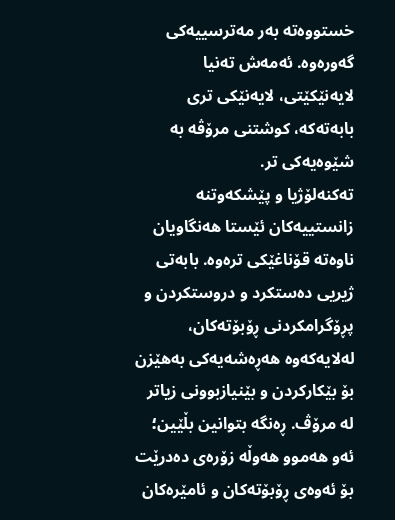خستووەتە بەر مەترسییەکی گەورەوە. ئەمەش تەنیا لایەنێکێتی، لایەنێکی تری بابەتەکە، کوشتنی مرۆڤە بە شێوەیەکی تر.
تەکنەلۆژیا و پێشکەوتنە زانستییەکان ئێستا هەنگاویان ناوەتە قۆناغێکی ترەوە. بابەتی ژیریی دەستکرد و دروستکردن و پڕۆگرامکردنی ڕۆبۆتەکان، لەلایەکەوە هەڕەشەیەکی بەهێزن بۆ بێکارکردن و بێنیازبوونی زیاتر لە مرۆڤ. ڕەنگە بتوانین بڵێین؛ ئەو هەموو هەوڵە زۆرەی دەدرێت بۆ ئەوەی ڕۆبۆتەکان و ئامێرەکان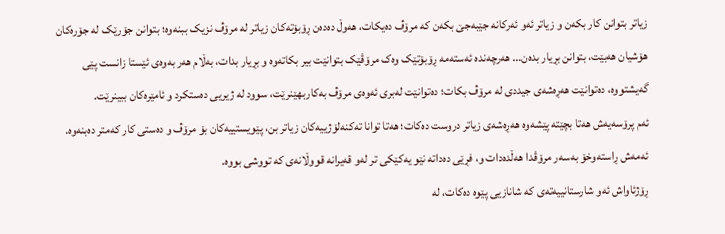زیاتر بتوانن کار بکەن و زیاتر ئەو ئەرکانە جێبەجێ بکەن کە مرۆڤ دەیکات، هەوڵ دەدەن ڕۆبۆتەکان زیاتر لە مرۆڤ نزیک ببنەوە؛ بتوانن جۆرێک لە جۆرەکان هۆشیان هەبێت، بتوانن بڕیار بدەن... هەرچەندە ئەستەمە ڕۆبۆتێک وەک مرۆڤێک بتوانێت بیر بکاتەوە و بڕیار بدات، بەڵام هەر بەوەی ئێستا زانست پێی گەیشتووە، دەتوانێت هەڕەشەی جیددی لە مرۆڤ بکات؛ دەتوانێت لەبری ئەوەی مرۆڤ بەکاربهێنرێت، سوود لە ژیریی دەستکرد و ئامێرەکان ببینرێت.
ئەم پرۆسەیەش هەتا بچێتە پێشەوە هەڕەشەی زیاتر دروست دەکات؛ هەتا توانا تەکنەلۆژییەکان زیاتر بن، پێویستییەکان بۆ مرۆڤ و دەستی کار کەمتر دەبنەوە. ئەمەش ڕاستەوخۆ بەسەر مرۆڤدا هەڵدەدات و، فڕێی دەداتە نێو یەکێکی تر لەو قەیرانە قووڵانەی کە تووشی بووە.
ڕۆژئاواش ئەو شارستانییەتەی کە شانازیی پێوە دەکات، لە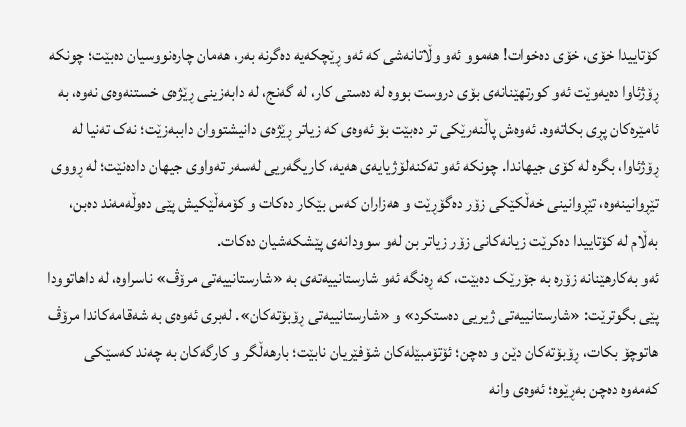کۆتاییدا خۆی، خۆی دەخوات! هەموو ئەو وڵاتانەشی کە ئەو ڕێچکەیە دەگرنە بەر، هەمان چارەنووسیان دەبێت؛ چونکە ڕۆژئاوا دەیەوێت ئەو کورتهێنانەی بۆی دروست بووە لە دەستی کار، لە گەنج، لە دابەزینی ڕێژەی خستنەوەی نەوە، بە ئامێرەکان پڕی بکاتەوە. ئەوەش پاڵنەرێکی تر دەبێت بۆ ئەوەی کە زیاتر ڕێژەی دانیشتووان داببەزێت؛ نەک تەنیا لە ڕۆژئاوا، بگرە لە کۆی جیهاندا. چونکە ئەو تەکنەلۆژیایەی هەیە، کاریگەریی لەسەر تەواوی جیهان دادەنێت؛ لە ڕووی تێڕوانینەوە، تێڕوانینی خەڵکێکی زۆر دەگۆڕێت و هەزاران کەس بێکار دەکات و کۆمەڵێکیش پێی دەوڵەمەند دەبن، بەڵام لە کۆتاییدا دەکرێت زیانەکانی زۆر زیاتر بن لەو سوودانەی پێشکەشیان دەکات.
ئەو بەکارهێنانە زۆرە بە جۆرێک دەبێت، کە ڕەنگە ئەو شارستانییەتەی بە «شارستانییەتی مرۆڤ» ناسراوە، لە داهاتوودا پێی بگوترێت: «شارستانییەتی ژیریی دەستکرد» و «شارستانییەتی ڕۆبۆتەکان». لەبری ئەوەی بە شەقامەکاندا مرۆڤ هاتوچۆ بکات، ڕۆبۆتەکان دێن و دەچن؛ ئۆتۆمبێلەکان شۆفێریان نابێت؛ بارهەڵگر و کارگەکان بە چەند کەسێکی کەمەوە دەچن بەڕێوە؛ ئەوەی وانە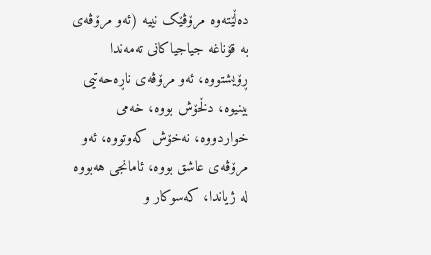دەڵێتەوە مرۆڤێک نییە (ئەو مرۆڤەی بە قۆناغە جیاجیاکانی تەمەندا ڕۆیشتووە، ئەو مرۆڤەی ناڕەحەتیی بینیوە، دڵخۆش بووە، خەمی خواردووە، نەخۆش کەوتووە، ئەو مرۆڤەی عاشق بووە، ئامانجی هەبووە لە ژیاندا، کەسوکار و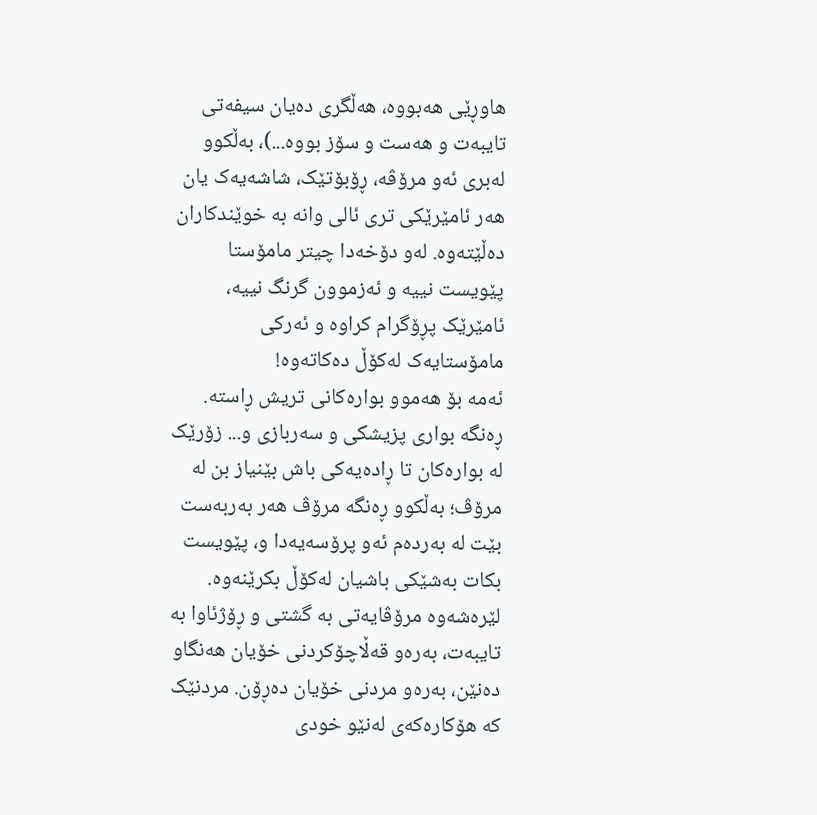هاوڕێی هەبووە، هەڵگری دەیان سیفەتی تایبەت و هەست و سۆز بووە...)، بەڵکوو لەبری ئەو مرۆڤە، ڕۆبۆتێک، شاشەیەک یان هەر ئامێرێکی تری ئالی وانە بە خوێندکاران دەڵێتەوە. لەو دۆخەدا چیتر مامۆستا پێویست نییە و ئەزموون گرنگ نییە، ئامێرێک پڕۆگرام کراوە و ئەرکی مامۆستایەک لەکۆڵ دەکاتەوە!
ئەمە بۆ هەموو بوارەکانی تریش ڕاستە. ڕەنگە بواری پزیشکی و سەربازی و... زۆرێک لە بوارەکان تا ڕادەیەکی باش بێنیاز بن لە مرۆڤ؛ بەڵکوو ڕەنگە مرۆڤ هەر بەربەست بێت لە بەردەم ئەو پرۆسەیەدا و، پێویست بکات بەشێکی باشیان لەکۆڵ بکرێنەوە. لێرەشەوە مرۆڤایەتی بە گشتی و ڕۆژئاوا بە تایبەت، بەرەو قەڵاچۆکردنی خۆیان هەنگاو دەنێن، بەرەو مردنی خۆیان دەڕۆن. مردنێک کە هۆکارەکەی لەنێو خودی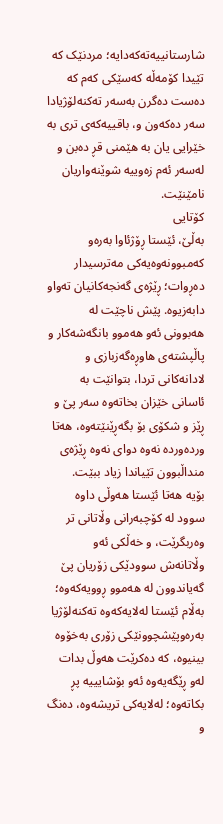شارستانییەتەکەدایە؛ مردنێک کە تێیدا کۆمەڵە کەسێکی کەم کە دەست دەگرن بەسەر تەکنەلۆژیادا سەر دەکەون و، باقییەکەی تری بە خێرایی یان بە هێمنی قڕ دەبن و لەسەر ئەم زەوییە شوێنەواریان نامێنێت.
کۆتایی
بەڵێ، ئێستا ڕۆژئاوا بەرەو کەمبوونەوەیەکی مەترسیدار دەڕوات؛ ڕێژەی گەنجەکانیان تەواو دابەزیوە. پێش ناچێت لە هەبوونی ئەو هەموو بانگەشەکار و پاڵپشتەی هاوڕەگەزبازی و لادانەکانی تردا، بتوانێت بە ئاسانی خێزان بخاتەوە سەر پێ و ڕێز و شکۆی بۆ بگەڕێنێتەوە، هەتا وردەوردە نەوە دوای نەوە ڕێژەی منداڵبوون تێیاندا زیاد ببێت.
بۆیە هەتا ئێستا هەوڵی داوە سوود لە کۆچبەرانی وڵاتانی تر وەربگرێت، و خەڵکی ئەو وڵاتانەش سوودێکی زۆریان پێ گەیاندوون لە هەموو ڕوویەکەوە؛ بەڵام ئێستا لەلایەکەوە تەکنەلۆژیا بەرەوپێشچوونێکی زۆری بەخۆوە بینیوە، کە دەکرێت هەوڵ بدات لەو ڕێگەیەوە ئەو بۆشایییە پڕ بکاتەوە؛ لەلایەکی تریشەوە، دەنگ و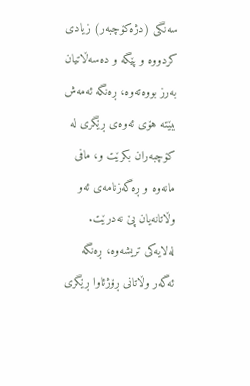سەنگی (دژەکۆچبەر) زیادی کردووە و پێگە و دەسەڵاتیان بەرز بووەتەوە، ڕەنگە ئەمەش ببێتە هۆی ئەوەی ڕێگری لە کۆچبەران بکرێت و، مافی مانەوە و ڕەگەزنامەی ئەو وڵاتانەیان پێ نەدرێت.
لەلایەکی تریشەوە، ڕەنگە ئەگەر وڵاتانی ڕۆژئاوا ڕێگری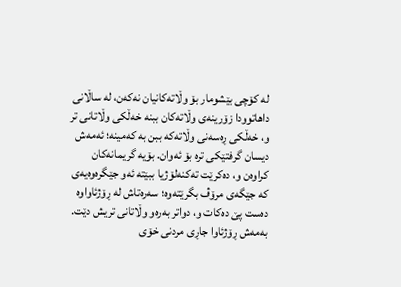لە کۆچی بێشومار بۆ وڵاتەکانیان نەکەن، لە ساڵانی داهاتوودا زۆرینەی وڵاتەکان ببنە خەڵکی وڵاتانی تر و، خەڵکی ڕەسەنی وڵاتەکە ببن بە کەمینە؛ ئەمەش دیسان گرفتێکی ترە بۆ ئەوان. بۆیە گریمانەکان کراوەن و، دەکرێت تەکنەلۆژیا ببێتە ئەو جێگرەوەیەی کە جێگەی مرۆڤ بگرێتەوە؛ سەرەتاش لە ڕۆژئاواوە دەست پێ دەکات و، دواتر بەرەو وڵاتانی تریش دێت. بەمەش ڕۆژئاوا جاڕی مردنی خۆی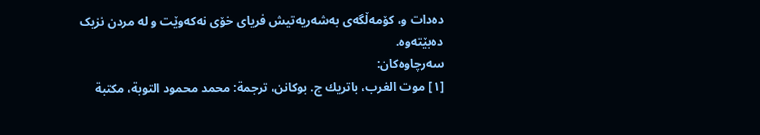دەدات و، کۆمەڵگەی بەشەریەتیش فریای خۆی نەکەوێت و لە مردن نزیک دەبێتەوە.
سەرچاوەکان:
[١] موت الغرب، باتريك ج. بوكانن، ترجمة: محمد محمود التوبة، مكتبة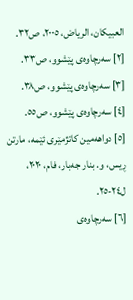العبيكان، الرياض، ٢٠٠٥، ص٣٢.
[٢] سەرچاوەی پێشوو، ص٣٣.
[٣] سەرچاوەی پێشوو، ص٣٨.
[٤] سەرچاوەی پێشوو، ص٥٥.
[٥] دواهەمین کاتژمێری ئێمە، مارتن ڕیس، و. بنار جەبار، فام، ٢٠٢٠، ل٢٤-٢٥.
[٦] سەرچاوەی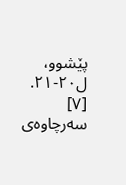پێشوو، ل٢٠-٢١.
[٧] سەرچاوەی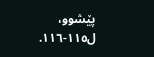پێشوو، ل١١٥-١١٦.